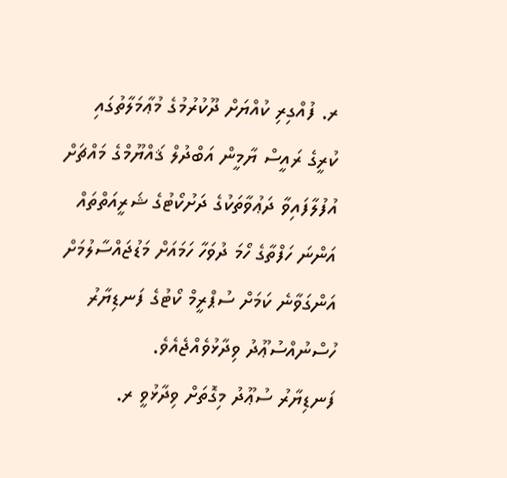ރ. ފުއްގިރި ކުއްޔަށް ދޫކުރުމުގެ މުޢާމަލާތުގައި ކުރީގެ ރައީސް ޔާމީން އަބްދުލް ޤައްޔޫމްގެ މައްޗަށް އުފުލާފައިވާ ދަޢުވާތަކުގެ ދަށުކޯޓުގެ ޝަރީއަތްތައް އަންނަ ހަފްތާގެ ހޯމަ ދުވަހާ ހަމައަށް މަޑުޖައްސާލުމަށް އަންގަވާނެ ކަމަށް ސުޕްރީމް ކޯޓުގެ ފަނޑިޔާރު ހުސްނުއްސުޢޫދު ވިދާޅުވެއްޖެއެވެ.
ފަނޑިޔާރު ސުޢޫދު މިގޮތަށް ވިދާޅުވީ ރ.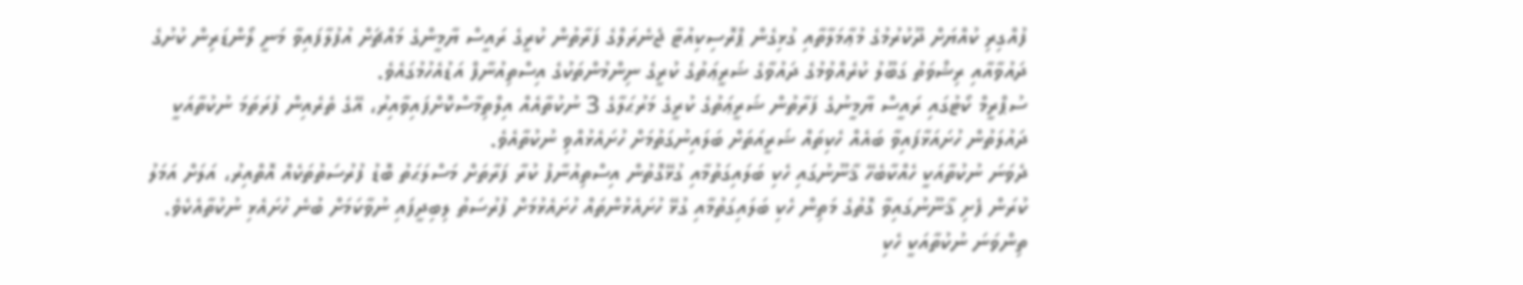ފުއްގިރި ކުއްޔަށް ދޫކުރުމުގެ މުޢާމަލާތާއި ގުޅިގެން ޕްރޮސިކިއުޓާ ޖެނެރަލްގެ ފަރާތުން ކުރީގެ ރައީސް ޔާމީންގެ މައްޗަށް އުފުލާފައިވާ މަނީ ލޯންޑަރިން ކުށުގެ ދައުވާއާއި ރިޝްވަތު ގަބޫލު ކުރެއްވުމުގެ ދައުވާގެ ޝަރީޢަތުގެ ކުރީގެ ނިންމުންތަކުގެ އިސްތިއުނާފް އަޑުއެހުމުގައެވެ.
ސުޕްރީމް ކޯޓުގައި ރައީސް ޔާމީނުގެ ފަރާތުން ޝަރީޢަތުގެ ކުރީގެ މަރުޙަލާގެ 3 ނުކުތާއެއް އިލްތިމާސްކޮށްފައިވާއިރު، އޭގެ ތެރެއިން ފުރަތަމަ ނުކުތާއަކީ ދައުލަތުން ހުށައަޅާފައިވާ ބައެއް ހެކިތައް ޝަރީއަތަށް ބަލައިނުގަތުމަށް ހުށައެޅުއްވި ނުކުތާއެވެ.
ދެވަނަ ނުކުތާއަކީ ހެއްކާބެހޭ ޤާނޫނުގައި ހެކި ބަލައިގަތުމާއި ގުޅޭގޮތުން އިސްތިއުނާފު ކުރާ ފަރާތަށް މަސްލަޙަތު ބޮޑު ފުރުސަތުތަކެއް އޮތްއިރު، އަލަށް އަމަލު ކުރަން ފެށި ޤާނޫނުގައިވާ ގޮތުގެ މަތިން ހެކި ބަލައިގަތުމާއި ގުޅޭ ހުށައެޅުންތައް ހުށައެޅުމަށް ފުރުސަތު ލިބިދީފައި ނުވާކަމަށް ބުނެ ހުށައެޅި ނުކުތާއެކެވެ.
ތިންވަނަ ނުކުތާއަކީ ހެކި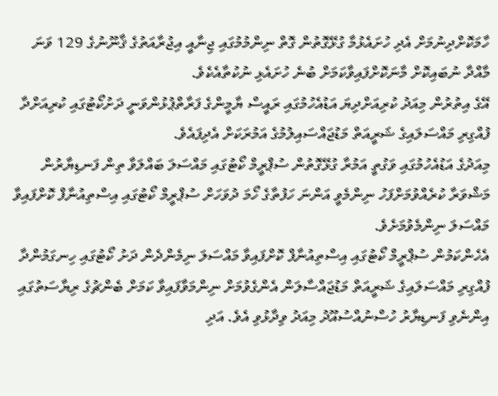ހާމަކޮށްދިނުމަށް އެދި ހުށައެޅުމާ ގުޅޭގޮތުން ގޮތް ނިންމުމުގައި ޖިނާއީ އިޖުރާއަތުގެ ޤާނޫނުގެ 129 ވަނަ މާއްދާ ނުބައިކޮށް މާނަކޮށްފައިވާކަމަށް ބުނެ ހުށައެޅި ނުކުތާއެކެވެ.
އޭގެ އިތުރުން މިއަދު ކުރިއަށްދިޔަ އަޑުއެހުމުގައި ރައީސް ޔާމީންގެ ފަރާތްޕުޅުންވަނީ ދަށުކޯޓުގައި ކުރިއަށްދާ ފުއްގިރި މައްސަލައިގެ ޝަރީއަތް މަޑުޖައްސައިލުމުގެ އަމުރަކަށް އެދިފައެވެ.
މިއަދުގެ އަޑުއެހުމުގައި ވަގުތީ އަމުރާ ގުޅޭގޮތުން ސުޕްރީމް ކޯޓުގައި މައްސަލަ ބައްލަވާ ތިން ފަނޑިޔާރުން މަޝްވަރާ ކުރެއްވުމަށްފަހު ނިންމެވީ އަންނަ ހަފުތާގެ ހޯމަ ދުވަހަށް ސުޕްރީމް ކޯޓުގައި އިސްތިއުނާފް ކޮށްފައިވާ މައްސަލަ ނިންމެވުމަށެވެ.
އެހެންކަމުން ސުޕްރީމް ކޯޓުގައި އިސްތިއުނާފް ކޮށްފައިވާ މައްސަލަ ނިމެންދެން ދަށު ކޯޓުގައި ހިނގަމުންދާ ފުއްގިރި މައްސަލައިގެ ޝަރީއަތް މަޑުޖައްސާލަން އެންގެވުމަށް ނިންމަވާފައިވާ ކަމަށް ބެންޗުގެ ރިޔާސަތުގައި އިންނެވި ފަނޑިޔާރު ހުސްނުއްސުއޫދު މިއަދު ވިދާޅުވި އެވެ. އަދި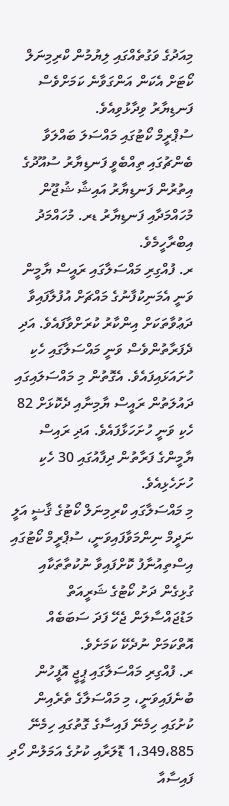މިއަދުގެ ވަގުތެއްގައި ލިޔުމުން ކްރިމިނަލް ކޯޓަށް އެކަން އަންގަވާނެ ކަމަށްވެސް ފަނޑިޔާރު ވިދާޅުވިއެވެ.
ސުޕްރީމް ކޯޓުގައި މައްސަލަ ބައްލަވާ ބެންޗުގައި ތިއްބެވީ ފަނޑިޔާރު ސުއޫދުގެ އިތުރުން ފަނޑިޔާރު އައިޝާ ޝުޖޫން މުހައްމަދާއި ފަނޑިޔާރު ޑރ. މުހައްމަދު އިބްރާހީމެވެ.
ރ. ފުއްގިރި މައްސަލާގައި ރައީސް ޔާމީން ވަނީ އެމަނިކުފާނުގެ މައްޗަށް އުފުލާފައިވާ ދަޢުވާތަކަށް އިންކާރު ކުރަށްވާފައެވެ. އަދި ދެފަރާތުންވެސް ވަނީ މައްސަލާގައި ހެކި ހުށައަޅައިފައެވެ. އެގޮތުން މި މައްސަލައިގައި ދައުލަތުން ރައީސް ޔާމިނާއި ދެކޮޅަށް 82 ހެކި ވަނީ ހުށަހަޅާފައެވެ. އަދި ރައިސް ޔާމީންގެ ފަރާތުން ދިފާއުގައި 30 ހެކި ހުށަހެޅިއެވެ.
މި މައްސަލާގައި ކްރިމިނަލް ކޯޓުގެ ޤާޟީ އަލީ ނަދީމް ނިންމަވާފައިވަނީ، ސުޕްރީމް ކޯޓުގައި އިސްތިއުނާފު ކޮށްފައިވާ ނުކުތާތަކާއި ގުޅިގެން ދަށު ކޯޓުގެ ޝަރީއަތް މަޑުޖައްސާލަން ޖެހޭ ފަދަ ސަބަބެއް އޮތްކަމަށް ނުދެކޭ ކަމަށެވެ.
ރ. ފުއްގިރި މައްސަލާގައި ޕީޖީ އޮފީހުން ބުނެފައިވަނީ، މި މައްސަލާގެ ތެރެއިން ކުށުގައި ހިމެނޭ ފައިސާގެ ގޮތުގައި ހިމެނޭ 1،349،885 ޑޮލަރާއި ކުށުގެ އަމަލުން ހޯދި ފައިސާއާ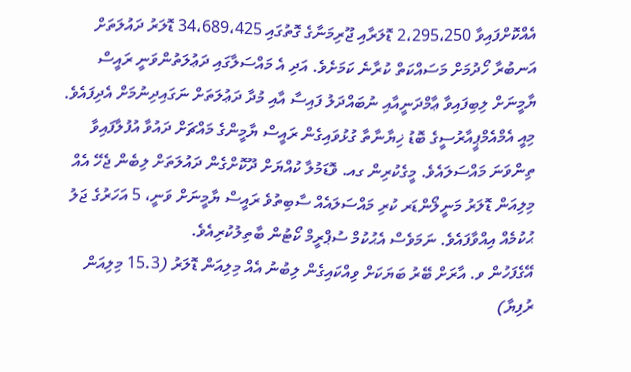އެއްކޮށްފައިވާ 2،295،250 ޑޮލަރާއި ޖޫރިމަނާގެ ގޮތުގައި 34،689،425 ޑޮލަރު ދައުލަތަށް އަނބުރާ ހޯދުމަށް މަސައްކަތް ކުރާނެ ކަމަށެވެ. އަދި އެ މައްސަލާގައި ދަޢުލަތުންވަނީ ރައީސް ޔާމީނަށް ލިބިފައިވާ ޢާމްދަނީއާއި ނުބައްދަލު ފައިސާ އާއި މުދާ ދަޢުލަތަށް ނަގައިދިނުމަށް އެދިފައެވެ.
މިއީ އެމްއެމްޕީއާރުސީގެ ބޮޑު ޚިޔާނާތާ ގުޅުވައިގެން ރައީސް ޔާމީންގެ މައްޗަށް ދައުވާ އުފުލާފައިވާ ތިންވަނަ މައްސަލައެވެ. މީގެކުރިން ގއ. ވޮޑަމުލާ ކުއްޔަށް ދޫކޮށްގެން ދައުލަތަށް ލިބެން ޖެހޭ އެއް މިލިއަން ޑޮލަރު މަނީލޯންޑަރ ކުރި މައްސަލައެއް ސާބިތުވެ ރައީސް ޔާމީނަށް ވަނީ، 5 އަހަރުގެ ޖަލު ޙުކުމެއް އިއްވާފައެވެ. ނަމަވެސް އެޙުކުމް ސުޕްރީމް ކޯޓުން ބާތިލުކުރިއެވެ.
އޭގެފަހުން ވ. އާރަށް ބޭރު ބަޔަކަށް ވިއްކައިގެން ލިބުނު އެއް މިލިއަން ޑޮލަރު (15.3 މިލިއަން ރުފިޔާ)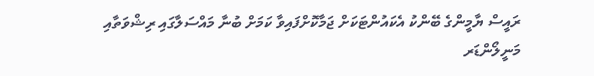ރައީސް ޔާމީންގެ ބޭންކު އެކައުންޓަކަށް ޖަމާކޮށްފައިވާ ކަމަށް ބުނާ މައްސަލާގައި ރިޝްވަތާއި މަނީލޯންޑަރ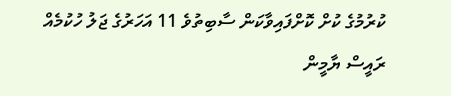ކުރުމުގެ ކުށް ކޮށްފައިވާކަން ސާބިތުވެ 11 އަހަރުގެ ޖަލު ހުކުމެއް ރައީސް ޔާމީން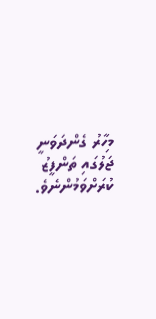މިހާރު ގެންދަވަނީ ޖަލުގައި ތަންފީޒު ކުރަށްވަމުންނެވެ.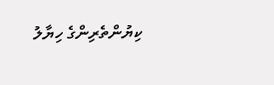ކިޔުންތެރިންގެ ހިޔާލު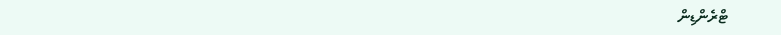ޓްރެންޑިން